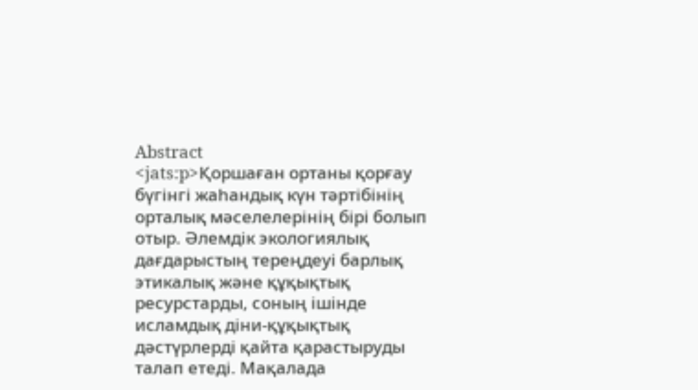Abstract
<jats:p>Қоршаған ортаны қорғау бүгінгі жаһандық күн тәртібінің орталық мәселелерінің бірі болып отыр. Әлемдік экологиялық дағдарыстың тереңдеуі барлық этикалық және құқықтық ресурстарды, соның ішінде исламдық діни-құқықтық дәстүрлерді қайта қарастыруды талап етеді. Мақалада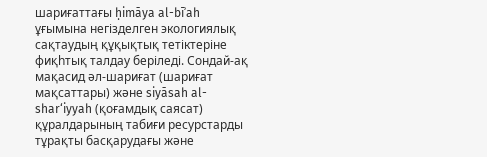шариғаттағы ḥimāya al-bīʾah ұғымына негізделген экологиялық сақтаудың құқықтық тетіктеріне фиқһтық талдау беріледі. Сондай-ақ мақасид әл-шариғат (шариғат мақсаттары) және siyāsah al-shar‘iyyah (қоғамдық саясат) құралдарының табиғи ресурстарды тұрақты басқарудағы және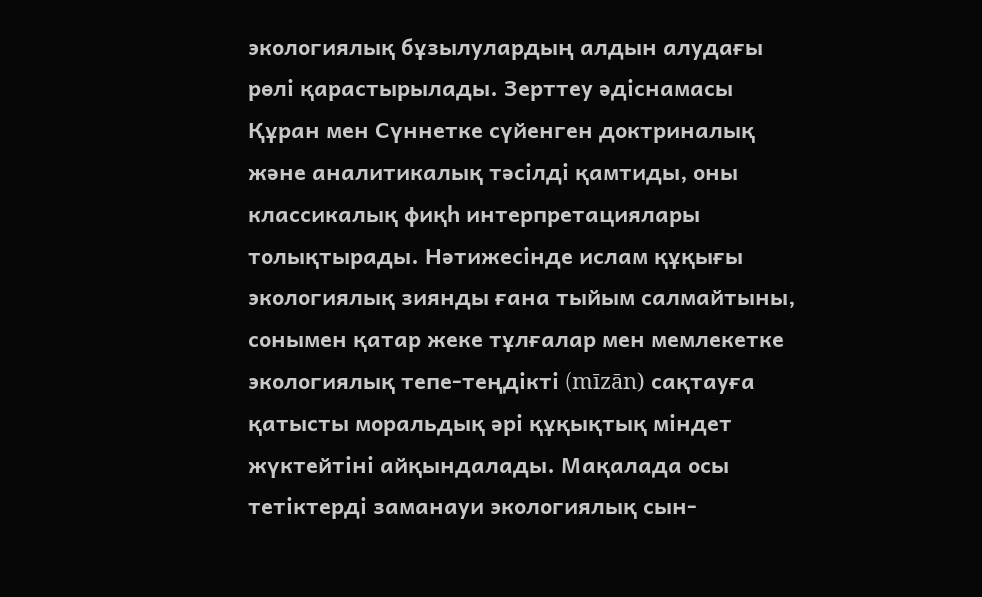экологиялық бұзылулардың алдын алудағы рөлі қарастырылады. Зерттеу әдіснамасы Құран мен Сүннетке сүйенген доктриналық және аналитикалық тәсілді қамтиды, оны классикалық фиқһ интерпретациялары толықтырады. Нәтижесінде ислам құқығы экологиялық зиянды ғана тыйым салмайтыны, сонымен қатар жеке тұлғалар мен мемлекетке экологиялық тепе-теңдікті (mīzān) сақтауға қатысты моральдық әрі құқықтық міндет жүктейтіні айқындалады. Мақалада осы тетіктерді заманауи экологиялық сын-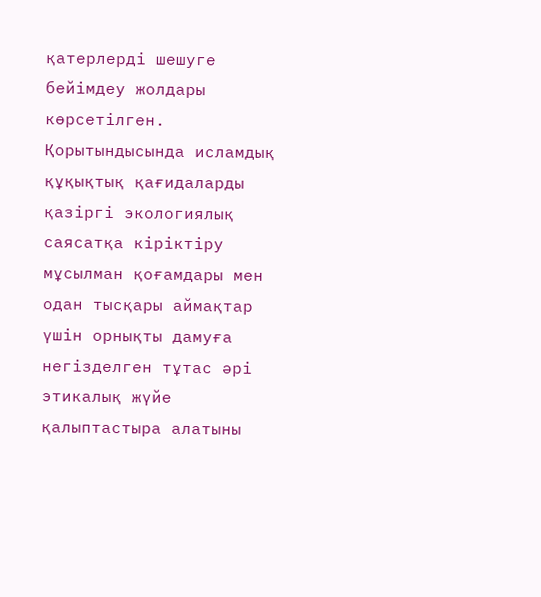қатерлерді шешуге бейімдеу жолдары көрсетілген. Қорытындысында исламдық құқықтық қағидаларды қазіргі экологиялық саясатқа кіріктіру мұсылман қоғамдары мен одан тысқары аймақтар үшін орнықты дамуға негізделген тұтас әрі этикалық жүйе қалыптастыра алатыны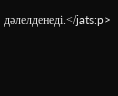дәлелденеді.</jats:p>